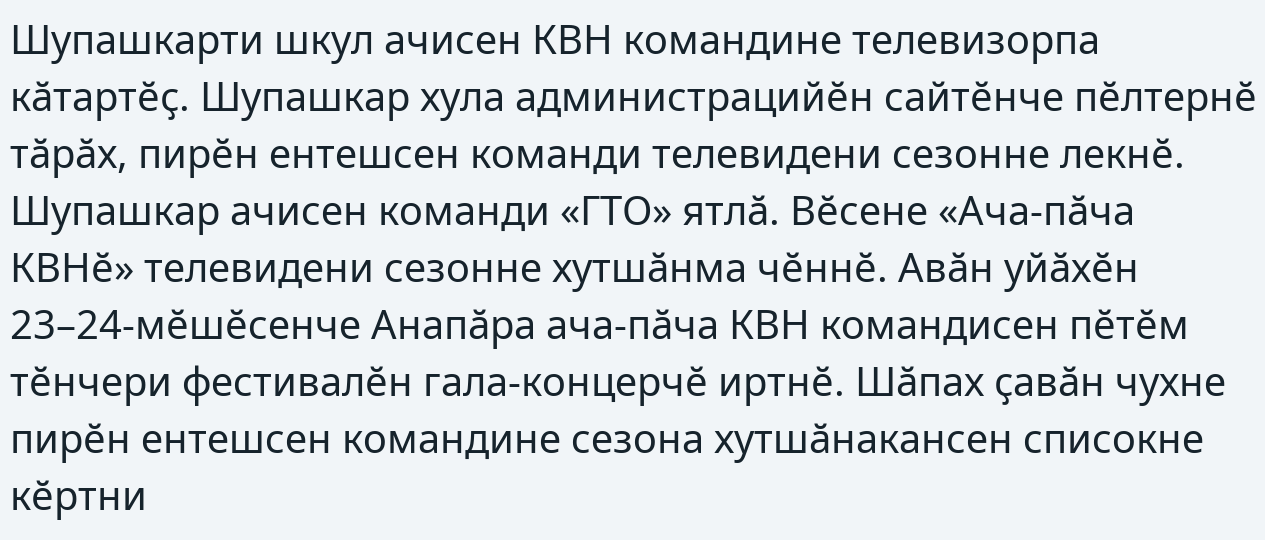Шупашкарти шкул ачисен КВН командине телевизорпа кӑтартӗҫ. Шупашкар хула администрацийӗн сайтӗнче пӗлтернӗ тӑрӑх, пирӗн ентешсен команди телевидени сезонне лекнӗ.
Шупашкар ачисен команди «ГТО» ятлӑ. Вӗсене «Ача-пӑча КВНӗ» телевидени сезонне хутшӑнма чӗннӗ. Авӑн уйӑхӗн 23–24-мӗшӗсенче Анапӑра ача-пӑча КВН командисен пӗтӗм тӗнчери фестивалӗн гала-концерчӗ иртнӗ. Шӑпах ҫавӑн чухне пирӗн ентешсен командине сезона хутшӑнакансен списокне кӗртни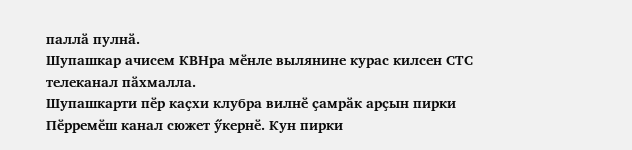паллӑ пулнӑ.
Шупашкар ачисем КВНра мӗнле вылянине курас килсен СТС телеканал пӑхмалла.
Шупашкарти пӗр каҫхи клубра вилнӗ ҫамрӑк арҫын пирки Пӗрремӗш канал сюжет ӳкернӗ. Кун пирки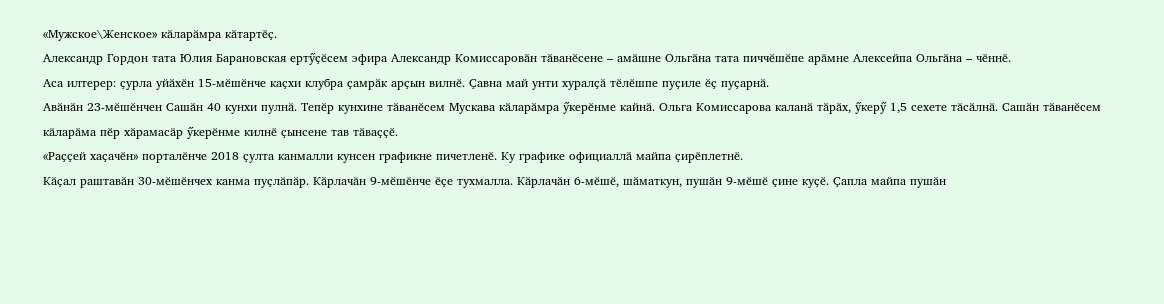«Мужское\Женское» кӑларӑмра кӑтартӗҫ.
Александр Гордон тата Юлия Барановская ертӳҫӗсем эфира Александр Комиссаровӑн тӑванӗсене – амӑшне Ольгӑна тата пиччӗшӗпе арӑмне Алексейпа Ольгӑна – чӗннӗ.
Аса илтерер: ҫурла уйӑхӗн 15-мӗшӗнче каҫхи клубра ҫамрӑк арҫын вилнӗ. Ҫавна май унти хуралҫӑ тӗлӗшпе пуҫиле ӗҫ пуҫарнӑ.
Авӑнӑн 23-мӗшӗнчен Сашӑн 40 кунхи пулнӑ. Тепӗр кунхине тӑванӗсем Мускава кӑларӑмра ӳкерӗнме кайнӑ. Ольга Комиссарова каланӑ тӑрӑх, ӳкерӳ 1,5 сехете тӑсӑлнӑ. Сашӑн тӑванӗсем кӑларӑма пӗр хӑрамасӑр ӳкерӗнме килнӗ ҫынсене тав тӑваҫҫӗ.
«Раҫҫей хаҫачӗн» порталӗнче 2018 ҫулта канмалли кунсен графикне пичетленӗ. Ку графике официаллӑ майпа ҫирӗплетнӗ.
Кӑҫал раштавӑн 30-мӗшӗнчех канма пуҫлӑпӑр. Кӑрлачӑн 9-мӗшӗнче ӗҫе тухмалла. Кӑрлачӑн 6-мӗшӗ, шӑматкун, пушӑн 9-мӗшӗ ҫине куҫӗ. Ҫапла майпа пушӑн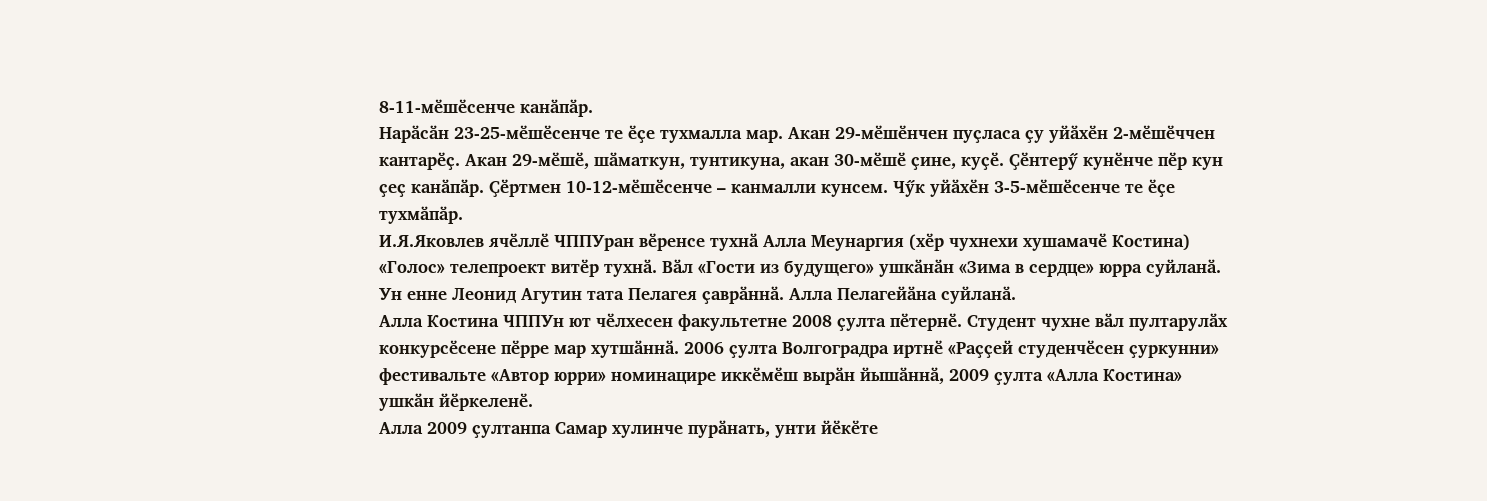8-11-мӗшӗсенче канӑпӑр.
Нарӑсӑн 23-25-мӗшӗсенче те ӗҫе тухмалла мар. Акан 29-мӗшӗнчен пуҫласа ҫу уйӑхӗн 2-мӗшӗччен кантарӗҫ. Акан 29-мӗшӗ, шӑматкун, тунтикуна, акан 30-мӗшӗ ҫине, куҫӗ. Ҫӗнтерӳ кунӗнче пӗр кун ҫеҫ канӑпӑр. Ҫӗртмен 10-12-мӗшӗсенче – канмалли кунсем. Чӳк уйӑхӗн 3-5-мӗшӗсенче те ӗҫе тухмӑпӑр.
И.Я.Яковлев ячӗллӗ ЧППУран вӗренсе тухнӑ Алла Меунаргия (хӗр чухнехи хушамачӗ Костина) «Голос» телепроект витӗр тухнӑ. Вӑл «Гости из будущего» ушкӑнӑн «Зима в сердце» юрра суйланӑ. Ун енне Леонид Агутин тата Пелагея ҫаврӑннӑ. Алла Пелагейӑна суйланӑ.
Алла Костина ЧППУн ют чӗлхесен факультетне 2008 ҫулта пӗтернӗ. Студент чухне вӑл пултарулӑх конкурсӗсене пӗрре мар хутшӑннӑ. 2006 ҫулта Волгоградра иртнӗ «Раҫҫей студенчӗсен ҫуркунни» фестивальте «Автор юрри» номинацире иккӗмӗш вырӑн йышӑннӑ, 2009 ҫулта «Алла Костина» ушкӑн йӗркеленӗ.
Алла 2009 ҫултанпа Самар хулинче пурӑнать, унти йӗкӗте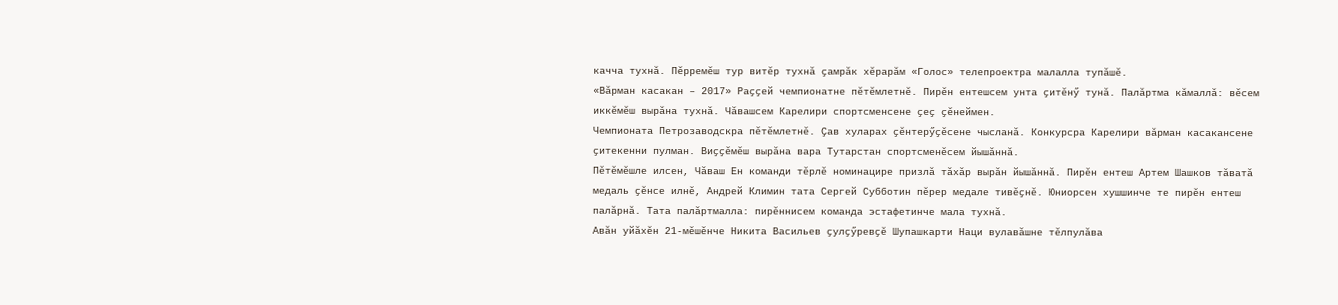качча тухнӑ. Пӗрремӗш тур витӗр тухнӑ ҫамрӑк хӗрарӑм «Голос» телепроектра малалла тупӑшӗ.
«Вӑрман касакан – 2017» Раҫҫей чемпионатне пӗтӗмлетнӗ. Пирӗн ентешсем унта ҫитӗнӳ тунӑ. Палӑртма кӑмаллӑ: вӗсем иккӗмӗш вырӑна тухнӑ. Чӑвашсем Карелири спортсменсене ҫеҫ ҫӗнеймен.
Чемпионата Петрозаводскра пӗтӗмлетнӗ. Ҫав хуларах ҫӗнтерӳҫӗсене чысланӑ. Конкурсра Карелири вӑрман касакансене ҫитекенни пулман. Виҫҫӗмӗш вырӑна вара Тутарстан спортсменӗсем йышӑннӑ.
Пӗтӗмӗшле илсен, Чӑваш Ен команди тӗрлӗ номинацире призлӑ тӑхӑр вырӑн йышӑннӑ. Пирӗн ентеш Артем Шашков тӑватӑ медаль ҫӗнсе илнӗ, Андрей Климин тата Сергей Субботин пӗрер медале тивӗҫнӗ. Юниорсен хушшинче те пирӗн ентеш палӑрнӑ. Тата палӑртмалла: пирӗннисем команда эстафетинче мала тухнӑ.
Авӑн уйӑхӗн 21-мӗшӗнче Никита Васильев ҫулҫӳревҫӗ Шупашкарти Наци вулавӑшне тӗлпулӑва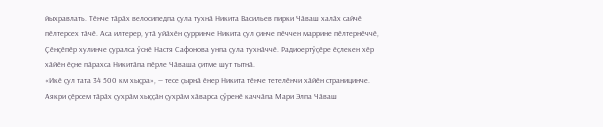йыхравлать. Тӗнче тӑрӑх велосипедпа ҫула тухнӑ Никита Васильев пирки Чӑваш халӑх сайчӗ пӗлтерсех тӑчӗ. Аса илтерер, утӑ уйӑхӗн ҫурринче Никита ҫул ҫинче пӗччен маррине пӗлтернӗччӗ, Ҫӗнҫӗпӗр хулинче ҫуралса ӳснӗ Настя Сафонова унпа ҫула тухнӑччӗ. Радиоертӳҫӗре ӗҫлекен хӗр хӑйӗн ӗҫне пӑрахса Никитӑпа пӗрле Чӑваша ҫитме шут тытнӑ.
«Икӗ ҫул тата 34 500 км хыҫра», — тесе ҫырнӑ ӗнер Никита тӗнче тетелӗнчи хӑйӗн страницинче. Аякри ҫӗрсем тӑрӑх ҫухрӑм хыҫҫӑн ҫухрӑм хӑварса ҫӳренӗ каччӑпа Мари Элпа Чӑваш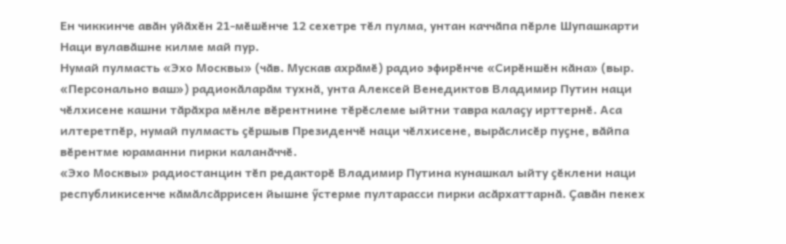Ен чиккинче авӑн уйӑхӗн 21-мӗшӗнче 12 сехетре тӗл пулма, унтан каччӑпа пӗрле Шупашкарти Наци вулавӑшне килме май пур.
Нумай пулмасть «Эхо Москвы» (чӑв. Мускав ахрӑмӗ) радио эфирӗнче «Сирӗншӗн кӑна» (выр. «Персонально ваш») радиокӑларӑм тухнӑ, унта Алексей Венедиктов Владимир Путин наци чӗлхисене кашни тӑрӑхра мӗнле вӗрентнине тӗрӗслеме ыйтни тавра калаҫу ирттернӗ. Аса илтеретпӗр, нумай пулмасть ҫӗршыв Президенчӗ наци чӗлхисене, вырӑслисӗр пуҫне, вӑйпа вӗрентме юраманни пирки каланӑччӗ.
«Эхо Москвы» радиостанцин тӗп редакторӗ Владимир Путина кунашкал ыйту ҫӗклени наци республикисенче кӑмӑлсӑррисен йышне ӳстерме пултарасси пирки асӑрхаттарнӑ. Ҫавӑн пекех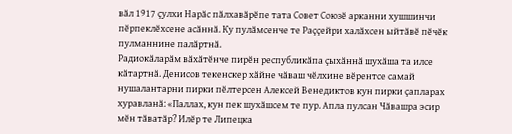вӑл 1917 ҫулхи Нарӑс пӑлхавӑрӗпе тата Совет Союзӗ арканни хушшинчи пӗрпеклӗхсене асӑннӑ. Ку пулӑмсенче те Раҫҫейри халӑхсен ыйтӑвӗ пӗчӗк пулманнине палӑртнӑ.
Радиокӑларӑм вӑхӑтӗнче пирӗн республикӑпа ҫыхӑннӑ шухӑша та илсе кӑтартнӑ. Денисов текенскер хӑйне чӑваш чӗлхине вӗрентсе самай нушалантарни пирки пӗлтерсен Алексей Венедиктов кун пирки ҫапларах хуравланӑ: «Паллах, кун пек шухӑшсем те пур. Апла пулсан Чӑвашра эсир мӗн тӑватӑр? Илӗр те Липецка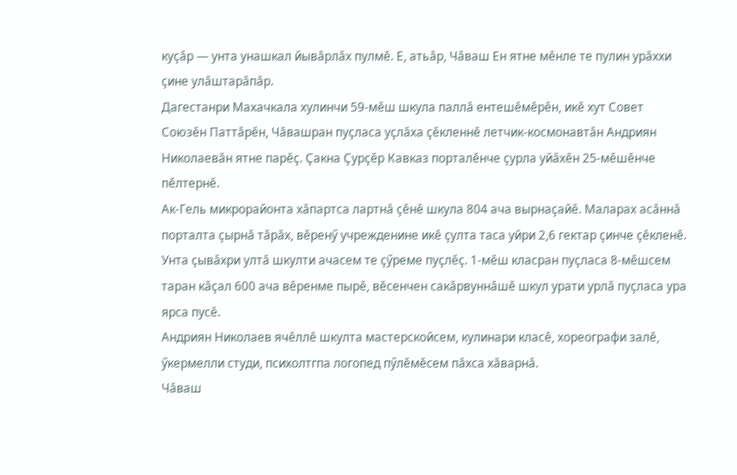куҫӑр — унта унашкал йывӑрлӑх пулмӗ. Е, атьӑр, Чӑваш Ен ятне мӗнле те пулин урӑххи ҫине улӑштарӑпӑр.
Дагестанри Махачкала хулинчи 59-мӗш шкула паллӑ ентешӗмӗрӗн, икӗ хут Совет Союзӗн Паттӑрӗн, Чӑвашран пуҫласа уҫлӑха ҫӗкленнӗ летчик-космонавтӑн Андриян Николаевӑн ятне парӗҫ. Ҫакна Ҫурҫӗр Кавказ порталӗнче ҫурла уйӑхӗн 25-мӗшӗнче пӗлтернӗ.
Ак-Гель микрорайонта хӑпартса лартнӑ ҫӗнӗ шкула 804 ача вырнаҫайӗ. Маларах асӑннӑ порталта ҫырнӑ тӑрӑх, вӗренӳ учрежденине икӗ ҫулта таса уйри 2,6 гектар ҫинче ҫӗкленӗ. Унта ҫывӑхри ултӑ шкулти ачасем те ҫӳреме пуҫлӗҫ. 1-мӗш класран пуҫласа 8-мӗшсем таран кӑҫал 600 ача вӗренме пырӗ, вӗсенчен сакӑрвуннӑшӗ шкул урати урлӑ пуҫласа ура ярса пусӗ.
Андриян Николаев ячӗллӗ шкулта мастерскойсем, кулинари класӗ, хореографи залӗ, ӳкермелли студи, психолтгпа логопед пӳлӗмӗсем пӑхса хӑварнӑ.
Чӑваш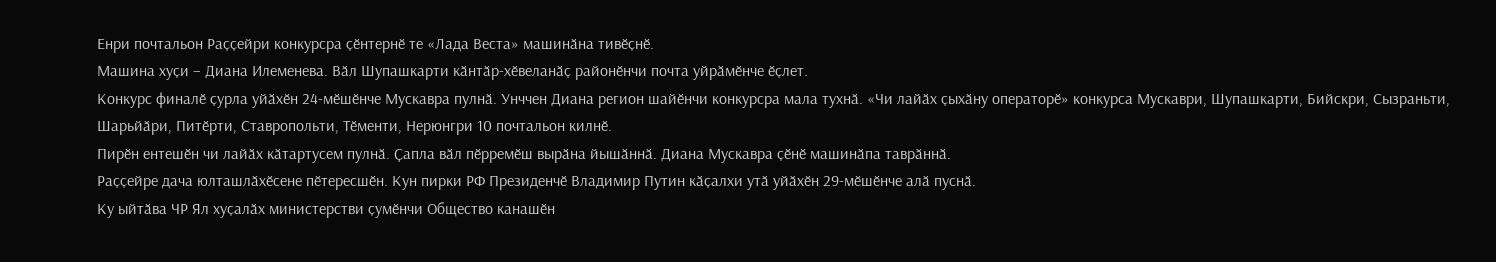Енри почтальон Раҫҫейри конкурсра ҫӗнтернӗ те «Лада Веста» машинӑна тивӗҫнӗ.
Машина хуҫи – Диана Илеменева. Вӑл Шупашкарти кӑнтӑр-хӗвеланӑҫ районӗнчи почта уйрӑмӗнче ӗҫлет.
Конкурс финалӗ ҫурла уйӑхӗн 24-мӗшӗнче Мускавра пулнӑ. Унччен Диана регион шайӗнчи конкурсра мала тухнӑ. «Чи лайӑх ҫыхӑну операторӗ» конкурса Мускаври, Шупашкарти, Бийскри, Сызраньти, Шарьйӑри, Питӗрти, Ставропольти, Тӗменти, Нерюнгри 10 почтальон килнӗ.
Пирӗн ентешӗн чи лайӑх кӑтартусем пулнӑ. Ҫапла вӑл пӗрремӗш вырӑна йышӑннӑ. Диана Мускавра ҫӗнӗ машинӑпа таврӑннӑ.
Раҫҫейре дача юлташлӑхӗсене пӗтересшӗн. Кун пирки РФ Президенчӗ Владимир Путин кӑҫалхи утӑ уйӑхӗн 29-мӗшӗнче алӑ пуснӑ.
Ку ыйтӑва ЧР Ял хуҫалӑх министерстви ҫумӗнчи Общество канашӗн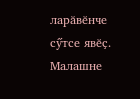ларӑвӗнче сӳтсе явӗҫ.
Малашне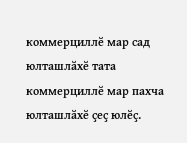коммерциллӗ мар сад юлташлӑхӗ тата коммерциллӗ мар пахча юлташлӑхӗ ҫеҫ юлӗҫ.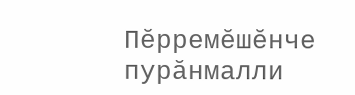Пӗрремӗшӗнче пурӑнмалли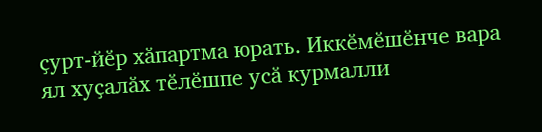ҫурт-йӗр хӑпартма юрать. Иккӗмӗшӗнче вара ял хуҫалӑх тӗлӗшпе усӑ курмалли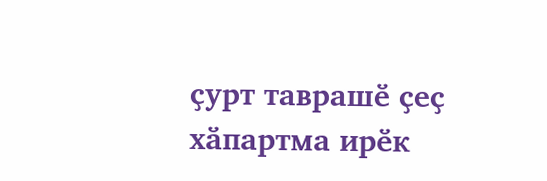ҫурт таврашӗ ҫеҫ хӑпартма ирӗк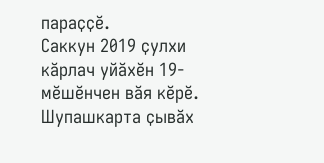параҫҫӗ.
Саккун 2019 ҫулхи кӑрлач уйӑхӗн 19-мӗшӗнчен вӑя кӗрӗ.
Шупашкарта ҫывӑх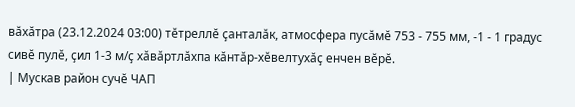вӑхӑтра (23.12.2024 03:00) тӗтреллӗ ҫанталӑк, атмосфера пусӑмӗ 753 - 755 мм, -1 - 1 градус сивӗ пулӗ, ҫил 1-3 м/ҫ хӑвӑртлӑхпа кӑнтӑр-хӗвелтухӑҫ енчен вӗрӗ.
| Мускав район сучӗ ЧАП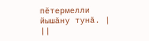пӗтермелли йышӑну тунӑ. | ||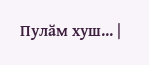Пулӑм хуш... |